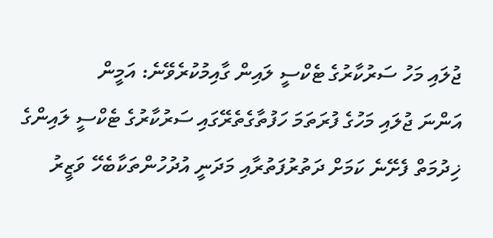ޖުލައި މަހު ސަރުކާރުގެ ޓެކްސީ ލައިން ގާއިމުކުރެވޭނެ: އަމީން
އަންނަ ޖުލައި މަހުގެ ފުރަތަމަ ހަފުތާގެތެރޭގައި ސަރުކާރުގެ ޓެކްސީ ލައިންގެ ޚިދުމަތް ފެށޭނެ ކަމަށް ދަތުރުފަތުރާއި މަދަނީ އުދުހުންތަކާބެހޭ ވަޒީރު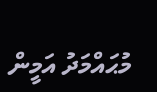މުޙައްމަދު އަމީން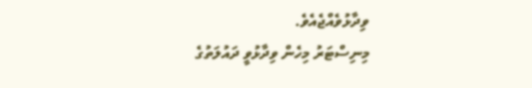ވިދާޅުވެއްޖެއެވެ.
މިނިސްޓަރު މިހެން ވިދާޅުވީ ދައުލަތުގެ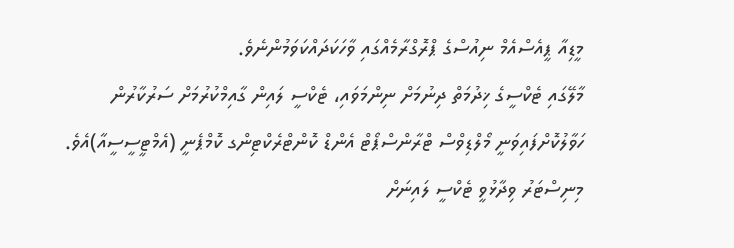މީޑިއާ ޕީއެސްއެމް ނިއުސްގެ ޕްރޮގްރާމެއްގައި ވާހަކަދައްކަވަމުންނެވެ.
މާލޭގައި ޓެކްސީގެ ޚިދުމަތް ދިނުމަށް ނިންމަވައި، ޓެކްސީ ލައިން ގާއިމްކުރުމަށް ސަރުކާރުން ހަވާލުކޮށްފައިވަނީ މޯލްޑިވްސް ޓްރާންސްޕޯޓް އެންޑް ކޮންޓްރެކްޓިންގ ކޮމްޕެނީ (އެމްޓީސީސީއާ)އެވެ.
މިނިސްޓަރު ވިދާޅުވީ ޓެކްސީ ލައިނަށް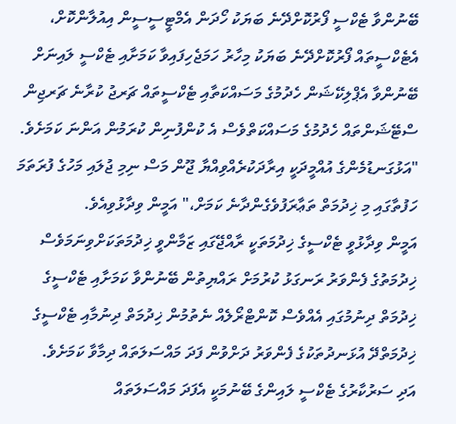ބޭނުންވާ ޓެކްސީ ފޯރުކޮށްދޭނެ ބަޔަކު ހޯދަން އެމްޓީސީސީން އިއުލާންކޮށް، އެޓެކްސީތައް ފޯރުކޮށްދޭނެ ބަޔަކު މިހާރު ހަމަޖެހިފައިވާ ކަމަށާއި ޓެކްސީ ލައިނަށް ބޭނުންވާ އެޕްލިކޭޝަން ހެދުމުގެ މަސައްކަތާއި ޓެކްސީތައް ޗަރޖު ކުރާނެ ޗަރޖިން ސްޓޭޝަންތައް ހެދުމުގެ މަސައްކަތްވެސް އެ ކުންފުނިން ކުރަމުން އަންނަ ކަމަށެވެ.
"އަޅުގަނޑުމެންގެ އުއްމީދަކީ އިރާދަކުރެއްވިއްޔާ ޖޫން މަސް ނިމި ޖުލައި މަހުގެ ފުރަތަމަ ހަފުތާގައި މި ޚިދުމަތް ތަޢާރަފުވެގެންދާނެ ކަމަށް،" އަމީން ވިދާޅުވިއެވެ.
އަމީން ވިދާޅުވީ ޓެކްސީގެ ޚިދުމަތަކީ ރާއްޖޭގައި ޒަމާންވީ ޚިދުމަތަކަށްވިނަމަވެސް ޚިދުމަތުގެ ފެންވަރު ރަނގަޅު ކުރުމަށް ރައްޔިތުން ބޭނުންވާ ކަމަށާއި ޓެކްސީގެ ޚިދުމަތް ދިނުމުގައި އެއްވެސް ކޮންޓްރޯލެއް ނެތުމުން ޚިދުމަތް ދިނުމާއި ޓެކްސީގެ ޚިދުމަތްދޭ އުޅަނދުތަކުގެ ފެންވަރު ދަށްވުން ފަދަ މައްސަލަތައް ދިމާވާ ކަމަށެވެ.
އަދި ސަރުކާރުގެ ޓެކްސީ ލައިންގެ ބޭނުމަކީ އެފަދަ މައްސަލަތައް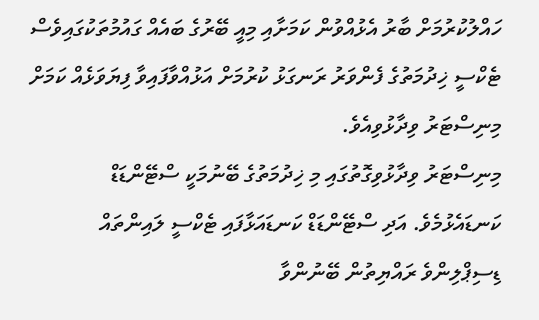ހައްލުކުރުމަށް ބާރު އެޅުއްވުން ކަމަށާއި މިއީ ބޭރުގެ ބައެއް ގައުމުތަކުގައިވެސް ޓެކްސީ ޚިދުމަތުގެ ފެންވަރު ރަނގަޅު ކުރުމަށް އަޅުއްވާފައިވާ ފިޔަވަޅެއް ކަމަށް މިނިސްޓަރު ވިދާޅުވިއެވެ.
މިނިސްޓަރު ވިދާޅުވިގޮތުގައި މި ޚިދުމަތުގެ ބޭނުމަކީ ސްޓޭންޑަޑް ކަނޑައެޅުމެވެ. އަދި ސްޓޭންޑަޑް ކަނޑައަޅާފައި ޓެކްސީ ލައިންތައް ޑިސިޕްލިންވެ ރައްޔިތުން ބޭނުންވާ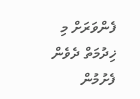ފެންވަރަށް މި ޚިދުމަތް ދެވެން ފެށުމުން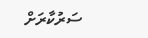ސަރުކާރަށް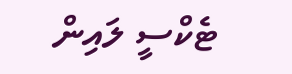ޓެކްސީ ލައިން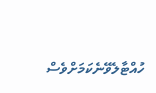ހުއްޓާލެވޭނެކަމަށްވެސް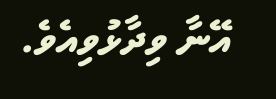އޭނާ ވިދާޅުވިއެވެ.